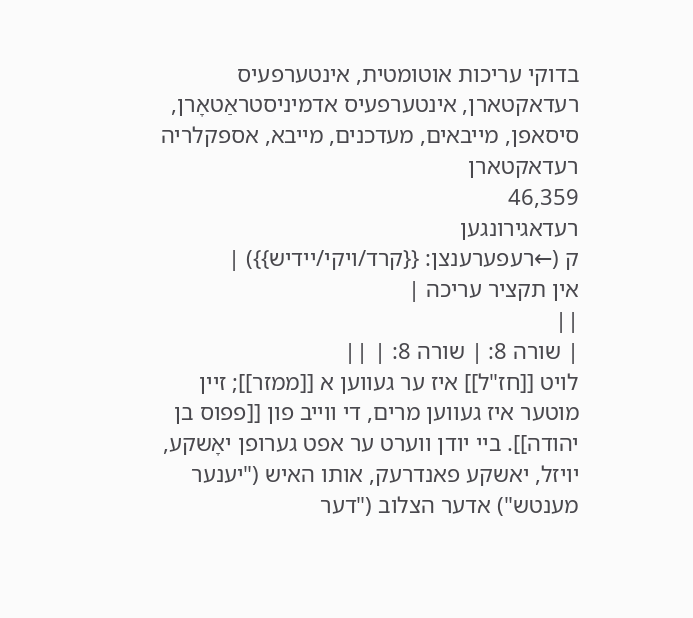בדוקי עריכות אוטומטית, אינטערפעיס רעדאקטארן, אינטערפעיס אדמיניסטראַטאָרן, סיסאפן, מייבאים, מעדכנים, מייבא, אספקלריה רעדאקטארן
46,359
רעדאגירונגען
ק (←רעפערענצן: {{קרד/ויקי/יידיש}}) |
אין תקציר עריכה |
||
| שורה 8: | שורה 8: | ||
לויט [[חז"ל]] איז ער געווען א [[ממזר]]; זיין מוטער איז געווען מרים, די ווייב פון [[פפוס בן יהודה]]. ביי יודן ווערט ער אפט גערופן יאָשקע, יויזל, יאשקע פאנדרעק, אותו האיש ("יענער מענטש") אדער הצלוב ("דער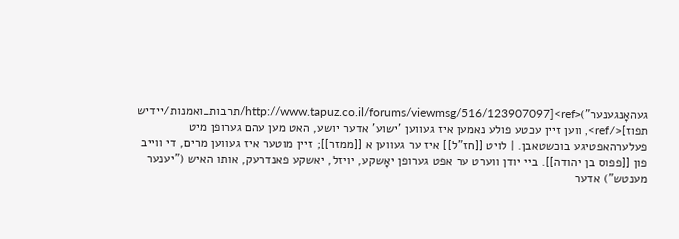געהאָנגענער")<ref>[http://www.tapuz.co.il/forums/viewmsg/516/123907097/תרבות_ואמנות/יידיש תפוז]</ref>, ווען זיין עכטע פולע נאמען איז געווען 'ישוע' אדער יושע, האט מען עהם גערופן מיט פעלערהאפטיגע בוכשטאבן. | לויט [[חז"ל]] איז ער געווען א [[ממזר]]; זיין מוטער איז געווען מרים, די ווייב פון [[פפוס בן יהודה]]. ביי יודן ווערט ער אפט גערופן יאָשקע, יויזל, יאשקע פאנדרעק, אותו האיש ("יענער מענטש") אדער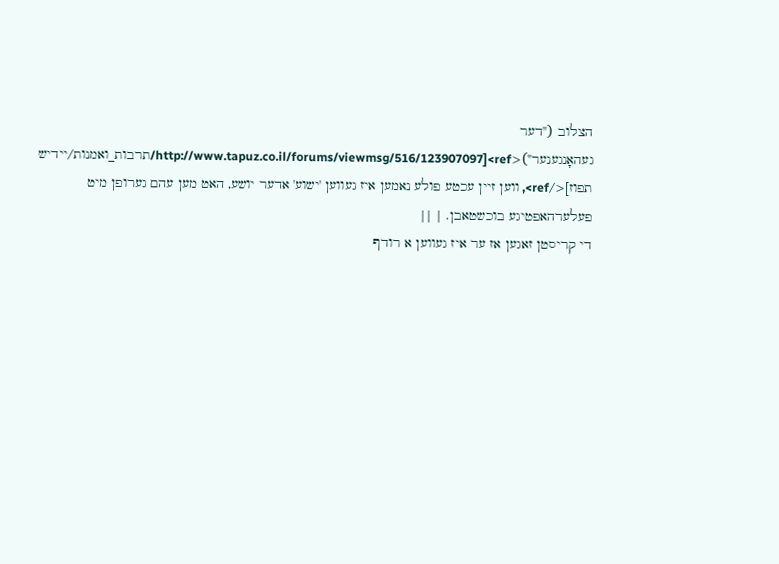הצלוב ("דער געהאָנגענער")<ref>[http://www.tapuz.co.il/forums/viewmsg/516/123907097/תרבות_ואמנות/יידיש תפוז]</ref>, ווען זיין עכטע פולע נאמען איז געווען 'ישוע' אדער יושע, האט מען עהם גערופן מיט פעלערהאפטיגע בוכשטאבן. | ||
די קריסטן זאגען אז ער איז געווען א רודף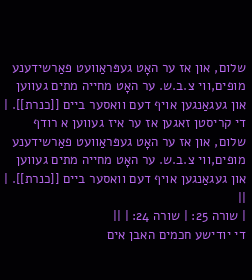שלום, און אז ער האָט געפּראַוועט פאַרשידענע מופים,ווי צ.ב.ש. ער האָט מחייה מתים געווען און געגאַנגען אויף דעם וואסער ביים [[כנרת]]. | די קריסטן זאגען אז ער איז געווען א רודף שלום, און אז ער האָט געפּראַוועט פאַרשידענע מופים,ווי צ.ב.ש. ער האָט מחייה מתים געווען און געגאַנגען אויף דעם וואסער ביים [[כנרת]]. | ||
| שורה 25: | שורה 24: | ||
די יודישע חכמים האבן אים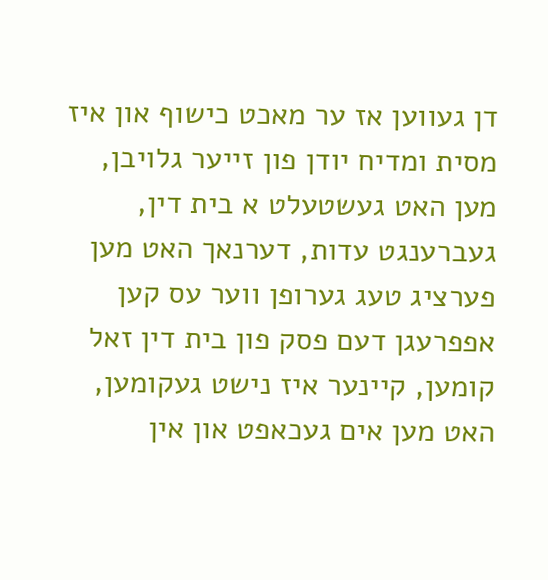דן געווען אז ער מאכט כישוף און איז מסית ומדיח יודן פון זייער גלויבן, מען האט געשטעלט א בית דין, געברענגט עדות, דערנאך האט מען פערציג טעג גערופן ווער עס קען אפפרעגן דעם פסק פון בית דין זאל קומען, קיינער איז נישט געקומען, האט מען אים געכאפט און אין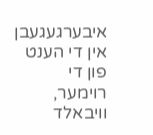איבערגעגעבן אין די הענט פון די רוימער, וויבאלד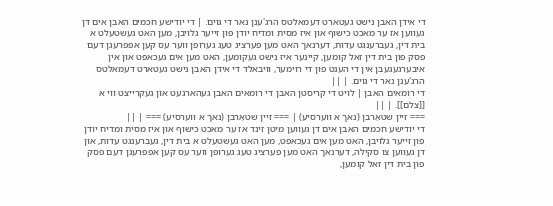די אידן האבן נישט געטארט דעמאלטס הרג'ענן נאר די גוים. | די יודישע חכמים האבן אים דן געווען אז ער מאכט כישוף און איז מסית ומדיח יודן פון זייער גלויבן, מען האט געשטעלט א בית דין, געברענגט עדות, דערנאך האט מען פערציג טעג גערופן ווער עס קען אפפרעגן דעם פסק פון בית דין זאל קומען, קיינער איז נישט געקומען, האט מען אים געכאפט און אין איבערגעגעבן אין די הענט פון די רוימער, וויבאלד די אידן האבן נישט געטארט דעמאלטס הרג'ענן נאר די גוים. | ||
די רומאים האבן | לויט די קריסטן האבן די רומאים האבן געהארגעט און געקרייצט ווי א [[צלם]]. | ||
=== זיין שטאַרבן (נאך א ווערסיע) | === זיין שטאַרבן (נאך א ווערסיע) === | ||
די יודישע חכמים האבן אים דן געווען מיטן זינד אז ער מאכט כישוף און איז מסית ומדיח יודן פון זייער גלויבן, האט מען אים געכאפט, מען האט געשטעלט א בית דין, געברענגט עדות, און דן געווען צו סקילה, דערנאך האט מען פערציג טעג גערופן ווער עס קען אפפרעגן דעם פסק פון בית דין זאל קומען,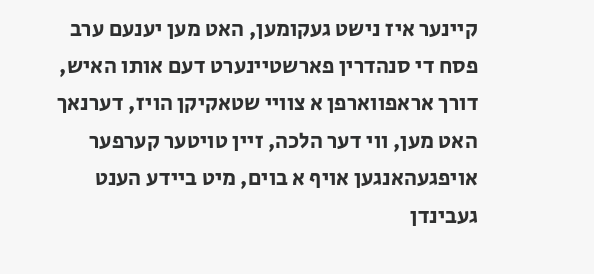קיינער איז נישט געקומען, האט מען יענעם ערב פסח די סנהדרין פארשטיינערט דעם אותו האיש, דורך אראפווארפן א צוויי שטאקיקן הויז, דערנאך האט מען, ווי דער הלכה, זיין טויטער קערפער אויפגעהאנגען אויף א בוים, מיט ביידע הענט געבינדן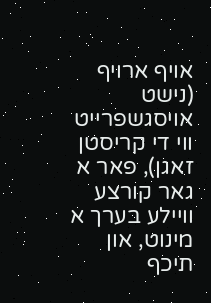אויף ארויף (נישט אויסגשפרייט ווי די קריסטן זאגן), פאר א גאר קורצע וויילע בערך א מינוט, און תיכף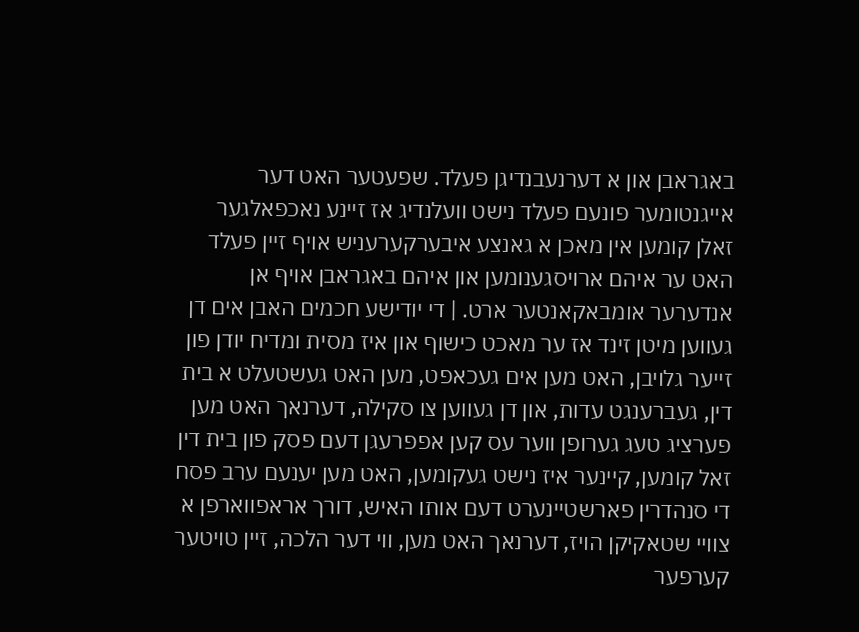באגראבן און א דערנעבנדיגן פעלד. שפעטער האט דער אייגנטומער פונעם פעלד נישט וועלנדיג אז זיינע נאכפאלגער זאלן קומען אין מאכן א גאנצע איבערקערעניש אויף זיין פעלד האט ער איהם ארויסגענומען און איהם באגראבן אויף אן אנדערער אומבאקאנטער ארט. | די יודישע חכמים האבן אים דן געווען מיטן זינד אז ער מאכט כישוף און איז מסית ומדיח יודן פון זייער גלויבן, האט מען אים געכאפט, מען האט געשטעלט א בית דין, געברענגט עדות, און דן געווען צו סקילה, דערנאך האט מען פערציג טעג גערופן ווער עס קען אפפרעגן דעם פסק פון בית דין זאל קומען, קיינער איז נישט געקומען, האט מען יענעם ערב פסח די סנהדרין פארשטיינערט דעם אותו האיש, דורך אראפווארפן א צוויי שטאקיקן הויז, דערנאך האט מען, ווי דער הלכה, זיין טויטער קערפער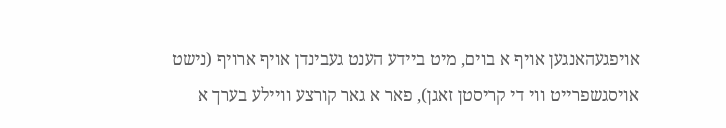אויפגעהאנגען אויף א בוים, מיט ביידע הענט געבינדן אויף ארויף (נישט אויסגשפרייט ווי די קריסטן זאגן), פאר א גאר קורצע וויילע בערך א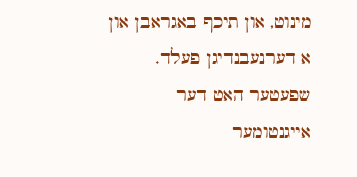מינוט, און תיכף באגראבן און א דערנעבנדיגן פעלד. שפעטער האט דער אייגנטומער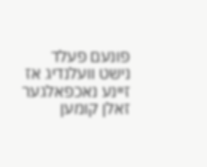פונעם פעלד נישט וועלנדיג אז זיינע נאכפאלגער זאלן קומען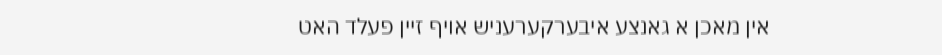אין מאכן א גאנצע איבערקערעניש אויף זיין פעלד האט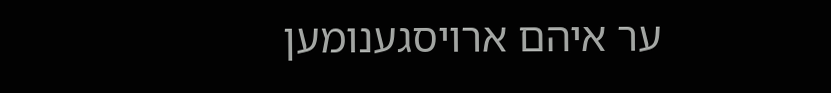ער איהם ארויסגענומען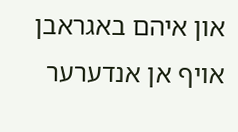און איהם באגראבן אויף אן אנדערער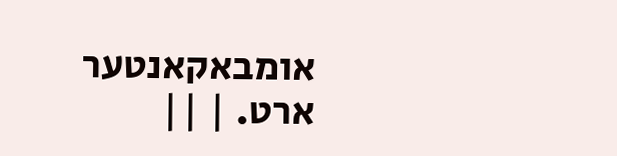אומבאקאנטער ארט. | ||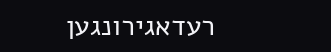רעדאגירונגען